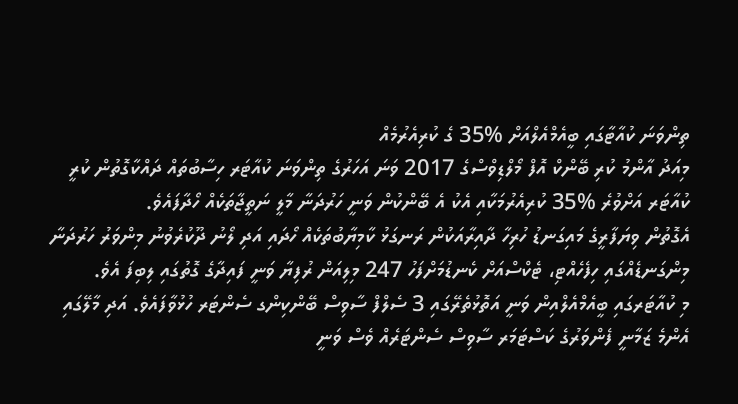ތިންވަނަ ކުއާޓާގައި ބީއެމްއެލްއަށް %35 ގެ ކުރިއެރުމެއް
މިއަދު އާންމު ކުރި ބޭންކް އޮފް މޯލްޑިވްސްގެ 2017 ވަނަ އަހަރުގެ ތިންވަނަ ކުއާޓަރ ހިސާބުތައް ދައްކާގޮތުން ކުރީ ކުއާޓަރ އަށްވުރެ %35 ކުރިއެރުމަކާއި އެކު އެ ބޭންކުން ވަނީ ހަރުދަނާ މާލީ ނަތީޖާތަކެއް ހޯދާފައެވެ.
އެގޮތުން ވިޔަފާރީގެ މައިގަނޑު ހުރިހާ ދާއިރާއަކުން ރަނގަޅު ކާމިޔާބުތަކެއް ހޯދައި އަދި ލޯނު ދޫކުރެވުނު މިންވަރު ހަރުދަނާ މިންގަނޑެއްގައި ހިފެހެއްޓި، ޓެކްސްއަށް ކެނޑުމަށްފަހު 247 މިލިއަން ރުފިޔާ ވަނީ ފައިދާގެ ގޮތުގައި ލިބިފަ އެވެ.
މި ކުއާޓަރގައި ބީއެމްއެލްއިން ވަނީ އަތޮޅުތެރޭގައި 3 ސެލްފް ސާވިސް ބޭންކިންގ ސެންޓަރ ހުޅުވާފައެވެ. އަދި މާލޭގައި އެންމެ ޒަމާނީ ފެންވަރުގެ ކަސްޓަމަރ ސާވިސް ސެންޓަރެއް ވެސް ވަނީ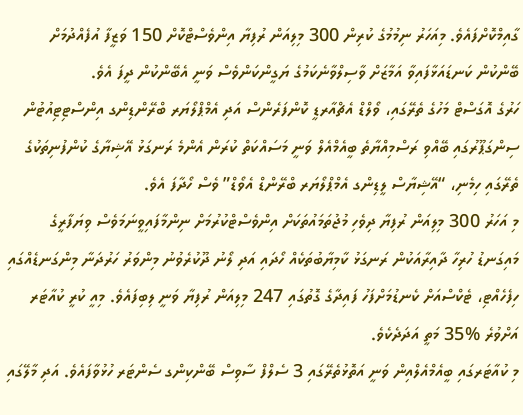ގާއިމްކޮށްފައެވެ. މިއަހަރު ނިމުމުގެ ކުރިން 300 މިލިއަން ރުފިޔާ އިންވެސްޓްކޮށް 150 ވަޒީފާ އުފެއްދުމަށް ބޭންކުން ކަނޑައަޅާފައިވާ އަމާޒަށް ވާސިލްވާނެކަމުގެ ޔަގީންކަންވެސް ވަނީ އެބޭންކުން ދީފަ އެވެ.
ހަރުގެ އޮގަސްޓް މަހުގެ ތެރޭގައި، ވޯލްޑް އެޗްއާރޑީ ކޮންފަރެންސް އަދި އެމްޕްލޯޔަރ ބްރޭންޑިންގ އިންސްޓިޓިއުޓުން ސިންގަޕޫރުގައި ބޭއްވި ރަސްމިއްޔާތެ ބީއެމްއެލް ވަނީ މަސައްކަތް ކުރަން އެންމެ ރަނގަޅު އޭޝިޔާގެ ކުންފުނިތަކުގެ ތެރޭގައި ހިމެނި، “އޭޝިޔާސް ލީޑިންގ އެމްޕްލޯޔަރ ބްރޭންޑް އެވޯޑް” ވެސް ހޯދާފަ އެވެ.
މި އަހަރު 300 މިލިއަން ރުފިޔާ ދިވެހި މުޖުތަމައުތަކަށް އިންވެސްޓްކުރުމަށް ނިންމާފައިވީނަމަވެސް ވިޔަފާރީގެ މައިގަނޑު ހުރިހާ ދާއިރާއަކުން ރަނގަޅު ކާމިޔާބުތަކެއް ހޯދައި އަދި ލޯނު ދޫކުރެވުނު މިންވަރު ހަރުދަނާ މިންގަނޑެއްގައި ހިފެހެއްޓި، ޓެކްސްއަށް ކެނޑުމަށްފަހު ފައިދާގެ ގޮތުގައި 247 މިލިއަން ރުފިޔާ ވަނީ ލިބިފައެވެ. މިއީ ކުރީ ކުއާޓަރ އަށްވުރެ %35 މަތީ އަދަދެކެވެ.
މި ކުއާޓަރގައި ބީއެމްއެލްއިން ވަނީ އަތޮޅުތެރޭގައި 3 ސެލްފް ސާވިސް ބޭންކިންގ ސެންޓަރ ހުޅުވާފައެވެ. އަދި މާލޭގައި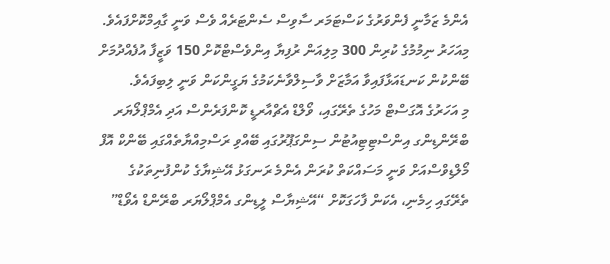އެންމެ ޒަމާނީ ފެންވަރުގެ ކަސްޓަމަރ ސާވިސް ސެންޓަރެއް ވެސް ވަނީ ގާއިމްކޮށްފައެވެ. މިއަހަރު ނިމުމުގެ ކުރިން 300 މިލިއަން ރުފިޔާ އިންވެސްޓްކޮށް 150 ވަޒީފާ އުފެއްދުމަށް ބޭންކުން ކަނޑައަޅާފައިވާ އަމާޒަށް ވާސިލްވާނެކަމުގެ ޔަގީންކަން ވަނީ ލިބިފައެވެ.
މި އަހަރުގެ އޮގަސްޓް މަހުގެ ތެރޭގައި، ވޯލްޑް އެޗްއާރޑީ ކޮންފަރެންސް އަދި އެމްޕްލޯޔަރ ބްރޭންޑިންގ އިންސްޓިޓިއުޓުން ސިންގަޕޫރުގައި ބޭއްވި ރަސްމިއްޔާތެއްގައި ބޭންކް އޮފް މޯލްޑިވްސްއަށް ވަނީ މަސައްކަތް ކުރަން އެންމެ ރަނގަޅު އޭޝިޔާގެ ކުންފުނިތަކުގެ ތެރޭގައި ހިމެނި، އެކަން ފާހަގަކޮށް “އޭޝިޔާސް ލީޑިންގ އެމްޕްލޯޔަރ ބްރޭންޑް އެވޯޑް”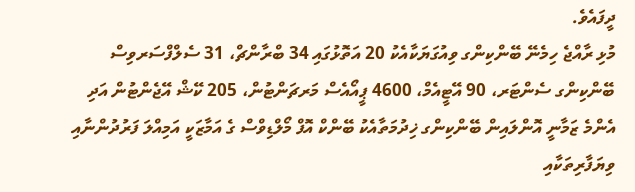ދީފައެވެ.
މުޅި ރާއްޖެ ހިމެނޭ ބޭންކިންގ ވިއުގަޔަކާއެކު 20 އަތޮޅުގައި 34 ބްރާންޗް، 31 ސެލްފްސަރވިސް ބޭންކިންގ ސެންޓަރ، 90 އޭޓީއެމް، 4600 ޕީއޯއެސް މަރޗަންޓުން، 205 ކޭޝް އޭޖެންޓުން އަދި އެންމެ ޒަމާނީ އޮންލައިން ބޭންކިންގ ޚިދުމަތާއެކު ބޭންކް އޮފް މޯލްޑިވްސް ގެ އަމާޒަކީ އަމިއްލަ ފަރުދުންނާއި ވިޔަފާރިތަކާއި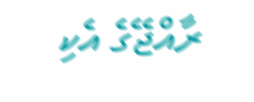ރާއްޖޭގެ އެކި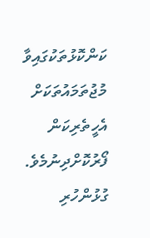ކަންކޮޅުތަކުގައިވާ މުޖުތަމައުތަކަށް އެހީތެރިކަން ފޯރުކޮށްދިނުމެވެ.
ގުޅުންހުރި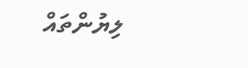ލިޔުންތައް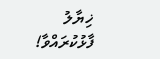ޚިޔާލު ފާޅުކުރައްވާ!